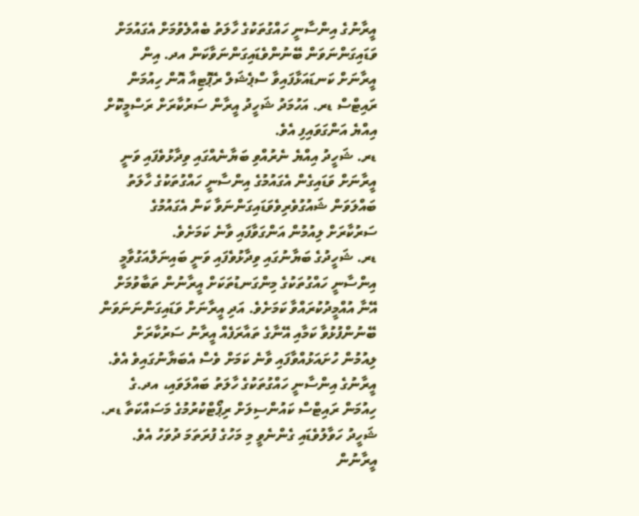އީރާނުގެ އިންސާނީ ހައްގުތަކުގެ ހާލަތު ބެއްލެވުމަށް އެގައުމަށް ވަޑައިގަންނަވަން ބޭނުންވެޑައިގަންނަވާކަން އދ. އިން އީރާނަށް ކަނޑައަޅާފައިވާ ސްޕެޝަލް ރެޕޮޓިއާ އޮން ހިއުމަން ރައިޓްސް ޑރ. އަހުމަދު ޝަހީދު އީރާން ސަރުކާރަށް ރަސްމީކޮށް އިއްޔެ އަންގަވައިފި އެވެ.
ޑރ. ޝަހީދު އިއްޔެ ނެރުއްވި ބަޔާނެއްގައި ވިދާޅުވެފައި ވަނީ އީރާނަށް ވަޑައިގެން އެގައުމުގެ އިންސާނީ ހައްގުތަކުގެ ހާލަތު ބައްލަވަން ޝައުގުވެރިވެވަޑައިގަންނަވާ ކަން އެގައުމުގެ ސަރުކާރަށް ލިއުމުން އަންގަވާފައި ވާނެ ކަމަށެވެ.
ޑރ. ޝަހީދުގެ ބަޔާނުގައި ވިދާޅުވެފައި ވަނީ ބައިނަލްއަގުވާމީ އިންސާނީ ހައްގުތަކުގެ މިންގަނޑުތަކަށް އީރާނުން ތަބާވުމަށް އޭނާ އުއްމީދުކުރައްވާ ކަމަށެވެ. އަދި އީރާނަށް ވަޑައިގަންނަނަވަން ބޭނުންފުޅުވާ ކަމާއި އޭނާގެ ތައާރަފެއް އީރާނު ސަރުކާރަށް ލިއުމުން ހުށައަޅުއްވާފައި ވާނެ ކަމަށް ވެސް އެބަޔާނުގައިވެ އެވެ.
އީރާނުގެ އިންސާނީ ހައްގުތަކުގެ ހާލަތު ބައްލަވައި، އދ.ގެ ހިއުމަން ރައިޓްސް ކައުންސިލަށް ރިޕޯޓްކުރުމުގެ މަސައްކަތާ ޑރ. ޝަހީދު ހަވާލުވެޑައި ގެންނެވީ މި މަހުގެ ފުރަތަމަ ދުވަހު އެވެ.
އީރާނުން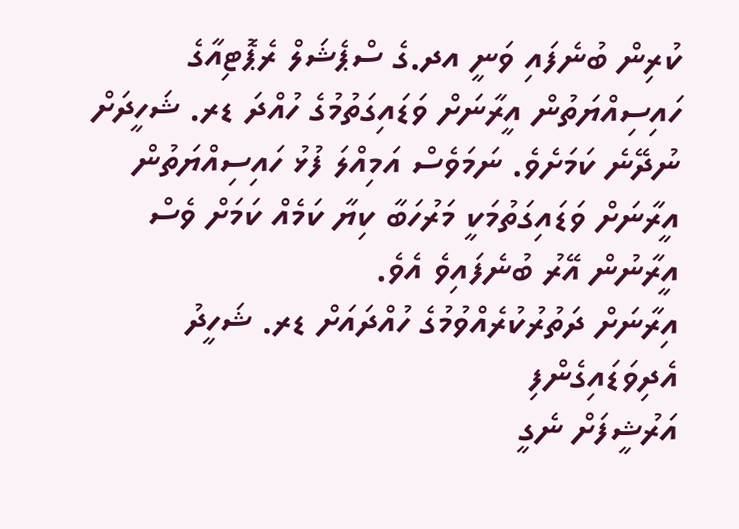ކުރިން ބުނެފައި ވަނީ އދ.ގެ ސްޕެޝަލް ރެޕޮޓިއާގެ ހައިސިއްޔަތުން އީރާނަށް ވަޑައިގަތުމުގެ ހުއްދަ ޑރ. ޝަހީދަށް ނުދޭނެ ކަމަށެވެ. ނަމަވެސް އަމިއްލަ ފުޅު ހައިސިއްޔަތުން އީރާނަށް ވަޑައިގަތުމަކީ މަރުހަބާ ކިޔާ ކަމެއް ކަމަށް ވެސް އީރާނުން އޭރު ބުނެފައިވެ އެވެ.
އިރާނަށް ދަތުރުކުރެއްވުމުގެ ހުއްދައަށް ޑރ. ޝަހީދު އެދިވަޑައިގެންފި
އަރުޝީފަށް ނެގީ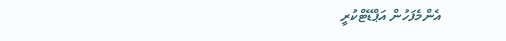އެންމެފަހުން އަޕްޑޭޓްކުރީ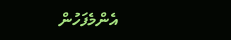އެންމެފަހުން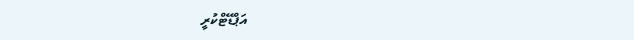އަޕްޑޭޓްކުރީ